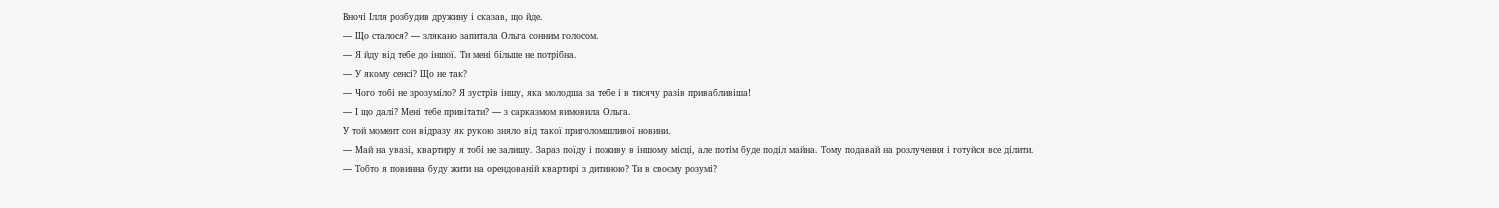Вночі Ілля розбудив дружину і сказав, що йде.
— Що сталося? — злякано запитала Ольга сонним голосом.
— Я йду від тебе до іншої. Ти мені більше не потрібна.
— У якому сенсі? Що не так?
— Чого тобі не зрозуміло? Я зустрів іншу, яка молодша за тебе і в тисячу разів привабливіша!
— І що далі? Мені тебе привітати? — з сарказмом вимовила Ольга.
У той момент сон відразу як рукою зняло від такої приголомшливої новини.
— Май на увазі, квартиру я тобі не залишу. Зараз поїду і поживу в іншому місці, але потім буде поділ майна. Тому подавай на розлучення і готуйся все ділити.
— Тобто я повинна буду жити на орендованій квартирі з дитиною? Ти в своєму розумі?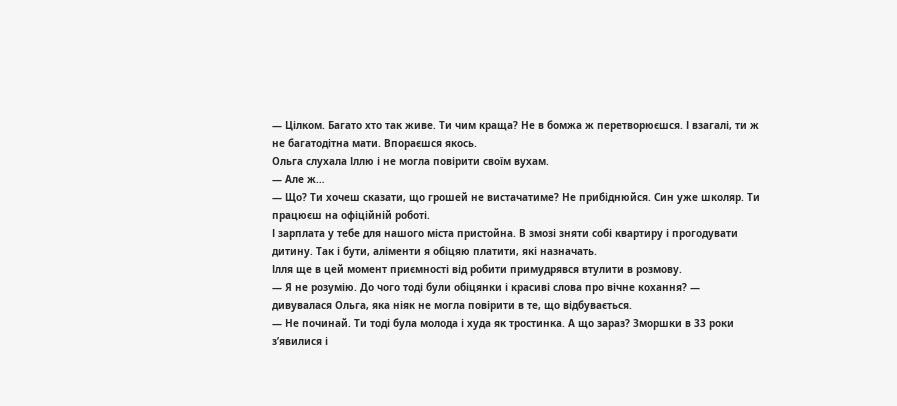— Цілком. Багато хто так живе. Ти чим краща? Не в бомжа ж перетворюєшся. І взагалі, ти ж не багатодітна мати. Впораєшся якось.
Ольга слухала Іллю і не могла повірити своїм вухам.
— Але ж…
— Що? Ти хочеш сказати, що грошей не вистачатиме? Не прибіднюйся. Син уже школяр. Ти працюєш на офіційній роботі.
І зарплата у тебе для нашого міста пристойна. В змозі зняти собі квартиру і прогодувати дитину. Так і бути, аліменти я обіцяю платити, які назначать.
Ілля ще в цей момент приємності від робити примудрявся втулити в розмову.
— Я не розумію. До чого тоді були обіцянки і красиві слова про вічне кохання? — дивувалася Ольга, яка ніяк не могла повірити в те, що відбувається.
— Не починай. Ти тоді була молода і худа як тростинка. А що зараз? Зморшки в 33 роки з’явилися і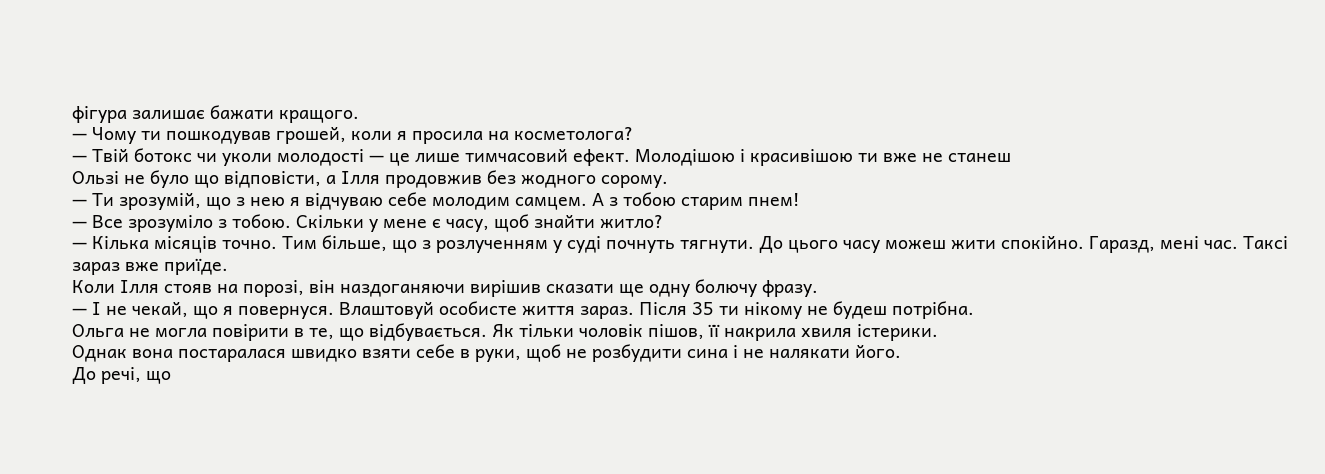фігура залишає бажати кращого.
— Чому ти пошкодував грошей, коли я просила на косметолога?
— Твій ботокс чи уколи молодості — це лише тимчасовий ефект. Молодішою і красивішою ти вже не станеш
Ользі не було що відповісти, а Ілля продовжив без жодного сорому.
— Ти зрозумій, що з нею я відчуваю себе молодим самцем. А з тобою старим пнем!
— Все зрозуміло з тобою. Скільки у мене є часу, щоб знайти житло?
— Кілька місяців точно. Тим більше, що з розлученням у суді почнуть тягнути. До цього часу можеш жити спокійно. Гаразд, мені час. Таксі зараз вже приїде.
Коли Ілля стояв на порозі, він наздоганяючи вирішив сказати ще одну болючу фразу.
— І не чекай, що я повернуся. Влаштовуй особисте життя зараз. Після 35 ти нікому не будеш потрібна.
Ольга не могла повірити в те, що відбувається. Як тільки чоловік пішов, її накрила хвиля істерики.
Однак вона постаралася швидко взяти себе в руки, щоб не розбудити сина і не налякати його.
До речі, що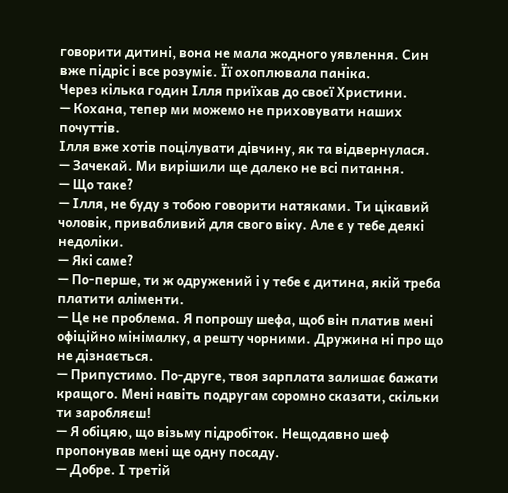говорити дитині, вона не мала жодного уявлення. Син вже підріс і все розуміє. Її охоплювала паніка.
Через кілька годин Ілля приїхав до своєї Христини.
— Кохана, тепер ми можемо не приховувати наших почуттів.
Ілля вже хотів поцілувати дівчину, як та відвернулася.
— Зачекай. Ми вирішили ще далеко не всі питання.
— Що таке?
— Ілля, не буду з тобою говорити натяками. Ти цікавий чоловік, привабливий для свого віку. Але є у тебе деякі недоліки.
— Які саме?
— По-перше, ти ж одружений і у тебе є дитина, якій треба платити аліменти.
— Це не проблема. Я попрошу шефа, щоб він платив мені офіційно мінімалку, а решту чорними. Дружина ні про що не дізнається.
— Припустимо. По-друге, твоя зарплата залишає бажати кращого. Мені навіть подругам соромно сказати, скільки ти заробляєш!
— Я обіцяю, що візьму підробіток. Нещодавно шеф пропонував мені ще одну посаду.
— Добре. І третій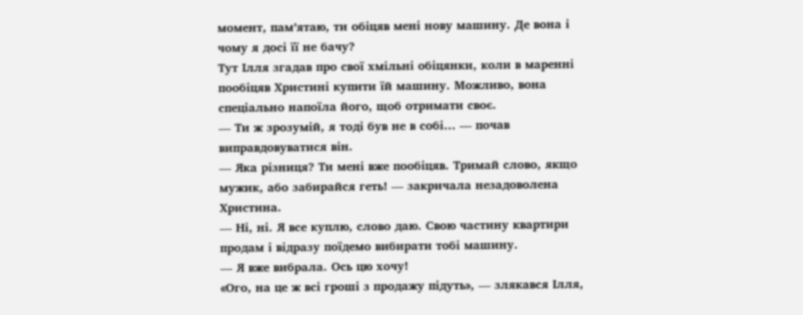момент, пам’ятаю, ти обіцяв мені нову машину. Де вона і чому я досі її не бачу?
Тут Ілля згадав про свої хмільні обіцянки, коли в маренні пообіцяв Христині купити їй машину. Можливо, вона спеціально напоїла його, щоб отримати своє.
— Ти ж зрозумій, я тоді був не в собі… — почав виправдовуватися він.
— Яка різниця? Ти мені вже пообіцяв. Тримай слово, якщо мужик, або забирайся геть! — закричала незадоволена Христина.
— Ні, ні. Я все куплю, слово даю. Свою частину квартири продам і відразу поїдемо вибирати тобі машину.
— Я вже вибрала. Ось цю хочу!
«Ого, на це ж всі гроші з продажу підуть», — злякався Ілля,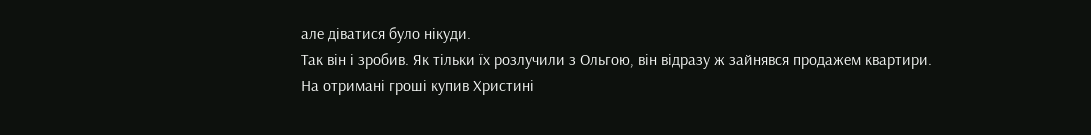але діватися було нікуди.
Так він і зробив. Як тільки їх розлучили з Ольгою, він відразу ж зайнявся продажем квартири.
На отримані гроші купив Христині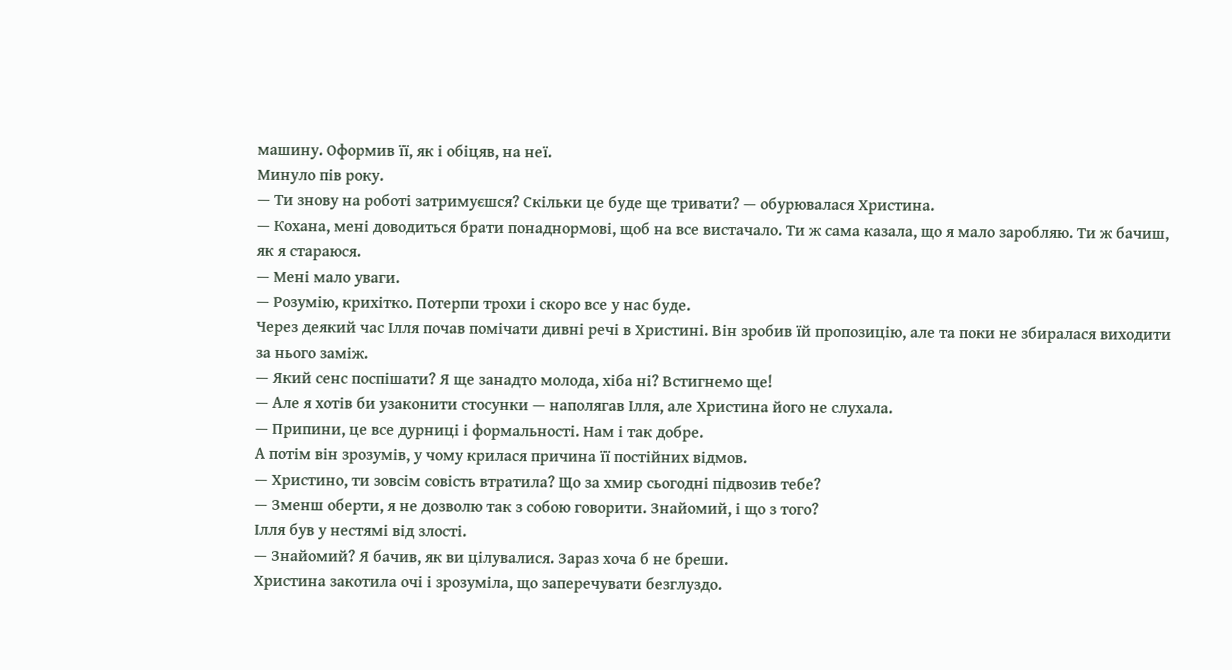машину. Оформив її, як і обіцяв, на неї.
Минуло пів року.
— Ти знову на роботі затримуєшся? Скільки це буде ще тривати? — обурювалася Христина.
— Кохана, мені доводиться брати понаднормові, щоб на все вистачало. Ти ж сама казала, що я мало заробляю. Ти ж бачиш, як я стараюся.
— Мені мало уваги.
— Розумію, крихітко. Потерпи трохи і скоро все у нас буде.
Через деякий час Ілля почав помічати дивні речі в Христині. Він зробив їй пропозицію, але та поки не збиралася виходити за нього заміж.
— Який сенс поспішати? Я ще занадто молода, хіба ні? Встигнемо ще!
— Але я хотів би узаконити стосунки — наполягав Ілля, але Христина його не слухала.
— Припини, це все дурниці і формальності. Нам і так добре.
А потім він зрозумів, у чому крилася причина її постійних відмов.
— Христино, ти зовсім совість втратила? Що за хмир сьогодні підвозив тебе?
— Зменш оберти, я не дозволю так з собою говорити. Знайомий, і що з того?
Ілля був у нестямі від злості.
— Знайомий? Я бачив, як ви цілувалися. Зараз хоча б не бреши.
Христина закотила очі і зрозуміла, що заперечувати безглуздо.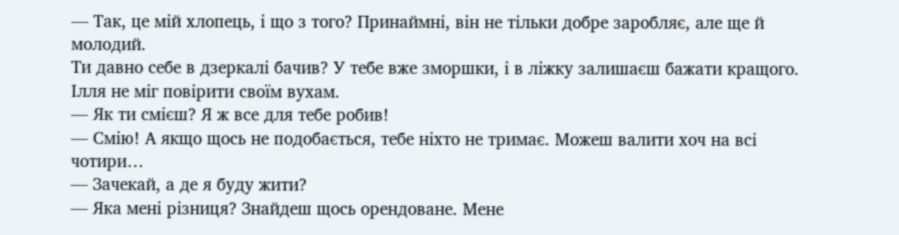— Так, це мій хлопець, і що з того? Принаймні, він не тільки добре заробляє, але ще й молодий.
Ти давно себе в дзеркалі бачив? У тебе вже зморшки, і в ліжку залишаєш бажати кращого.
Ілля не міг повірити своїм вухам.
— Як ти смієш? Я ж все для тебе робив!
— Смію! А якщо щось не подобається, тебе ніхто не тримає. Можеш валити хоч на всі чотири…
— Зачекай, а де я буду жити?
— Яка мені різниця? Знайдеш щось орендоване. Мене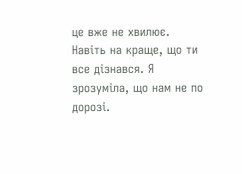це вже не хвилює. Навіть на краще, що ти все дізнався. Я зрозуміла, що нам не по дорозі.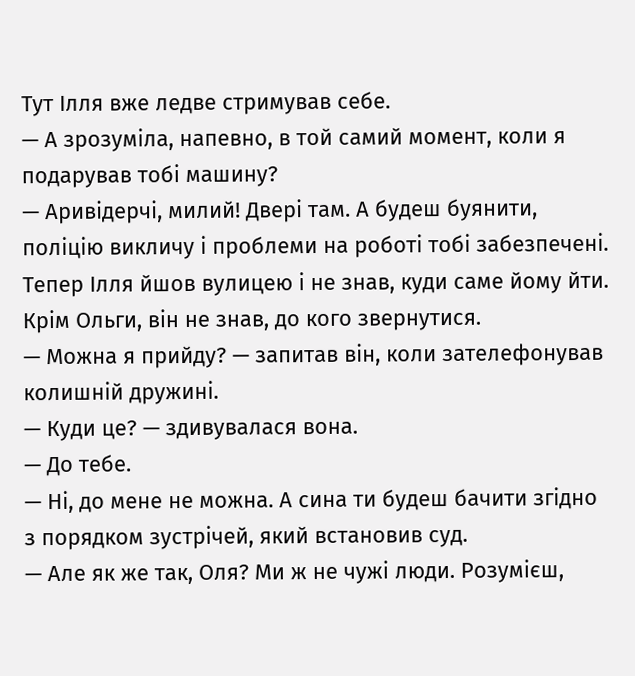Тут Ілля вже ледве стримував себе.
— А зрозуміла, напевно, в той самий момент, коли я подарував тобі машину?
— Аривідерчі, милий! Двері там. А будеш буянити, поліцію викличу і проблеми на роботі тобі забезпечені.
Тепер Ілля йшов вулицею і не знав, куди саме йому йти. Крім Ольги, він не знав, до кого звернутися.
— Можна я прийду? — запитав він, коли зателефонував колишній дружині.
— Куди це? — здивувалася вона.
— До тебе.
— Ні, до мене не можна. А сина ти будеш бачити згідно з порядком зустрічей, який встановив суд.
— Але як же так, Оля? Ми ж не чужі люди. Розумієш,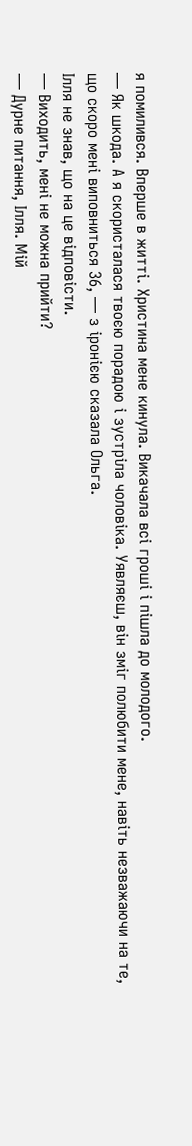я помилився. Вперше в житті. Христина мене кинула. Викачала всі гроші і пішла до молодого.
— Як шкода. А я скористалася твоєю порадою і зустріла чоловіка. Уявляєш, він зміг полюбити мене, навіть незважаючи на те, що скоро мені виповниться 36, — з іронією сказала Ольга.
Ілля не знав, що на це відповісти.
— Виходить, мені не можна прийти?
— Дурне питання, Ілля. Мій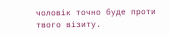чоловік точно буде проти твого візиту.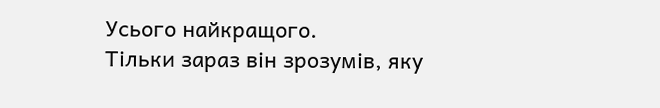Усього найкращого.
Тільки зараз він зрозумів, яку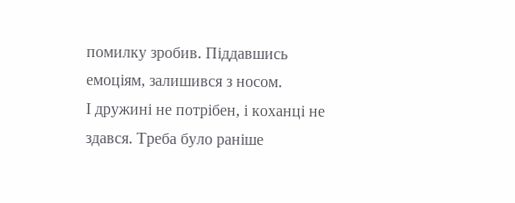помилку зробив. Піддавшись емоціям, залишився з носом.
І дружині не потрібен, і коханці не здався. Треба було раніше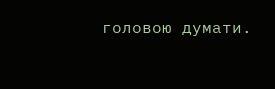головою думати.